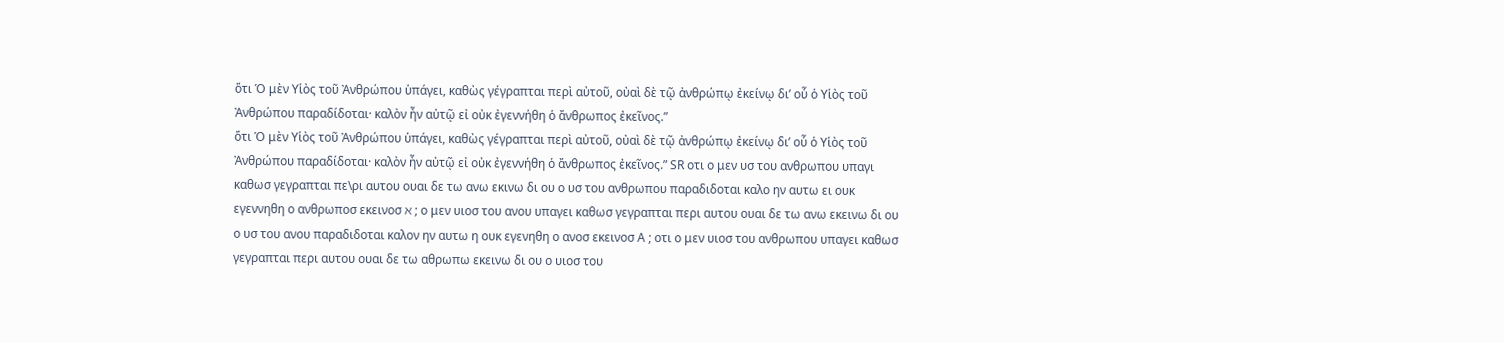ὅτι Ὁ μὲν Υἱὸς τοῦ Ἀνθρώπου ὑπάγει, καθὼς γέγραπται περὶ αὐτοῦ, οὐαὶ δὲ τῷ ἀνθρώπῳ ἐκείνῳ διʼ οὗ ὁ Υἱὸς τοῦ Ἀνθρώπου παραδίδοται· καλὸν ἦν αὐτῷ εἰ οὐκ ἐγεννήθη ὁ ἄνθρωπος ἐκεῖνος.”
ὅτι Ὁ μὲν Υἱὸς τοῦ Ἀνθρώπου ὑπάγει, καθὼς γέγραπται περὶ αὐτοῦ, οὐαὶ δὲ τῷ ἀνθρώπῳ ἐκείνῳ διʼ οὗ ὁ Υἱὸς τοῦ Ἀνθρώπου παραδίδοται· καλὸν ἦν αὐτῷ εἰ οὐκ ἐγεννήθη ὁ ἄνθρωπος ἐκεῖνος.” SR οτι ο μεν υσ του ανθρωπου υπαγι καθωσ γεγραπται πε\ρι αυτου ουαι δε τω ανω εκινω δι ου ο υσ του ανθρωπου παραδιδοται καλο ην αυτω ει ουκ εγεννηθη ο ανθρωποσ εκεινοσ ℵ ; ο μεν υιοσ του ανου υπαγει καθωσ γεγραπται περι αυτου ουαι δε τω ανω εκεινω δι ου ο υσ του ανου παραδιδοται καλον ην αυτω η ουκ εγενηθη ο ανοσ εκεινοσ A ; οτι ο μεν υιοσ του ανθρωπου υπαγει καθωσ γεγραπται περι αυτου ουαι δε τω αθρωπω εκεινω δι ου ο υιοσ του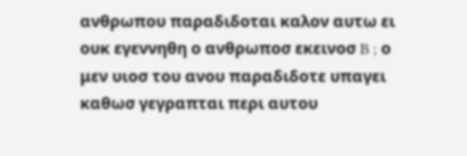ανθρωπου παραδιδοται καλον αυτω ει ουκ εγεννηθη ο ανθρωποσ εκεινοσ B ; ο μεν υιοσ του ανου παραδιδοτε υπαγει καθωσ γεγραπται περι αυτου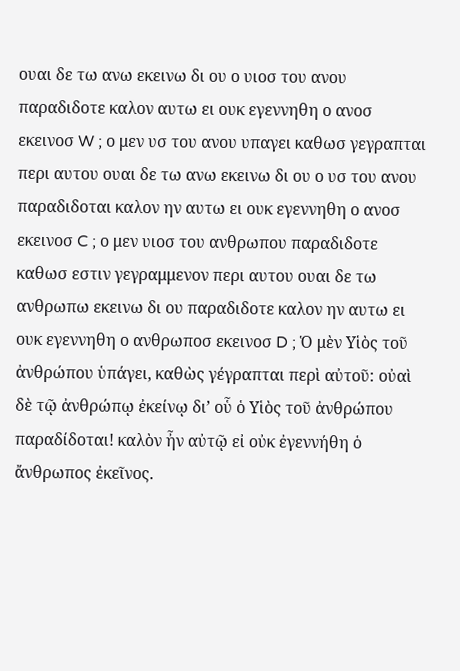ουαι δε τω ανω εκεινω δι ου ο υιοσ του ανου παραδιδοτε καλον αυτω ει ουκ εγεννηθη ο ανοσ εκεινοσ W ; ο μεν υσ του ανου υπαγει καθωσ γεγραπται περι αυτου ουαι δε τω ανω εκεινω δι ου ο υσ του ανου παραδιδοται καλον ην αυτω ει ουκ εγεννηθη ο ανοσ εκεινοσ C ; ο μεν υιοσ του ανθρωπου παραδιδοτε καθωσ εστιν γεγραμμενον περι αυτου ουαι δε τω ανθρωπω εκεινω δι ου παραδιδοτε καλον ην αυτω ει ουκ εγεννηθη ο ανθρωποσ εκεινοσ D ; Ὁ μὲν Υἱὸς τοῦ ἀνθρώπου ὑπάγει, καθὼς γέγραπται περὶ αὐτοῦ: οὐαὶ δὲ τῷ ἀνθρώπῳ ἐκείνῳ διʼ οὗ ὁ Υἱὸς τοῦ ἀνθρώπου παραδίδοται! καλὸν ἦν αὐτῷ εἰ οὐκ ἐγεννήθη ὁ ἄνθρωπος ἐκεῖνος.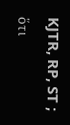KJTR, RP, ST ; ὅτι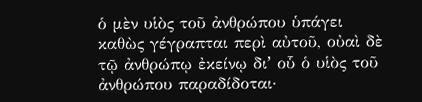ὁ μὲν υἱὸς τοῦ ἀνθρώπου ὑπάγει καθὼς γέγραπται περὶ αὐτοῦ, οὐαὶ δὲ τῷ ἀνθρώπῳ ἐκείνῳ διʼ οὗ ὁ υἱὸς τοῦ ἀνθρώπου παραδίδοται·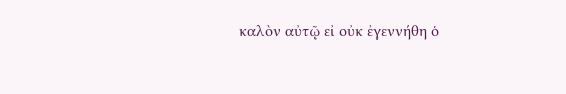καλὸν αὐτῷ εἰ οὐκ ἐγεννήθη ὁ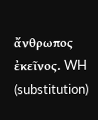ἄνθρωπος ἐκεῖνος. WH (substitution)